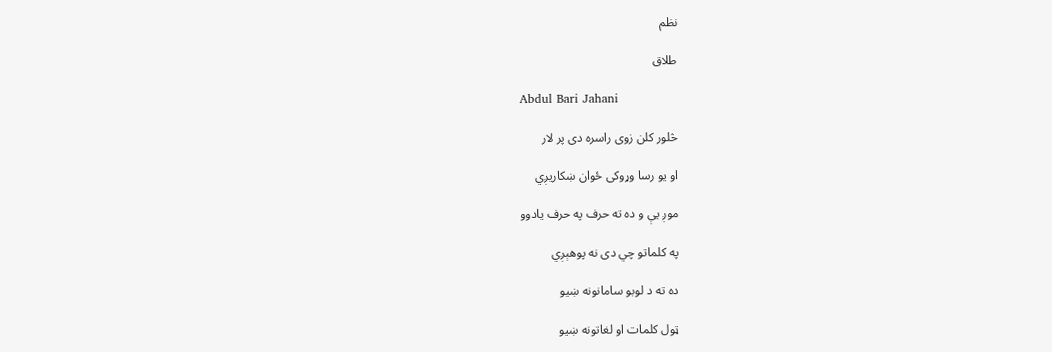نظم

طلاق

Abdul Bari Jahani

څلور كلن زوى راسره دى پر لار

او يو رسا وړوكى ځوان ښكاريږي

موږ يې و ده ته حرف په حرف يادوو

په كلماتو چي دى نه پوهېږي

ده ته د لوبو سامانونه ښيو

ټول كلمات او لغاتونه ښيو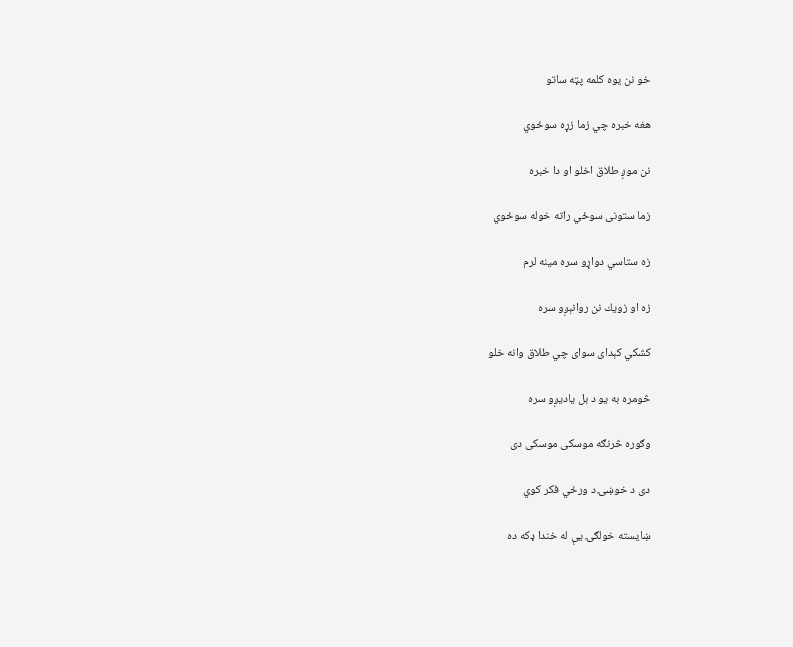خو نن يوه كلمه پټه ساتو

هغه خبره چي زما زړه سوځوي

نن موږ طلاق اخلو او دا خبره

زما ستونى سوځي راته خوله سوځوي

زه ستاسي دواړو سره مينه لرم

زه او زويك نن روانېږو سره

كشكي كېداى سواى چي طلاق وانه خلو

څومره به يو د بل ياديږو سره

وګوره څرنګه موسكى موسكى دى

دى د خوښۍ د ورځي فكر كوي

ښايسته خولګۍ يې له خندا ډكه ده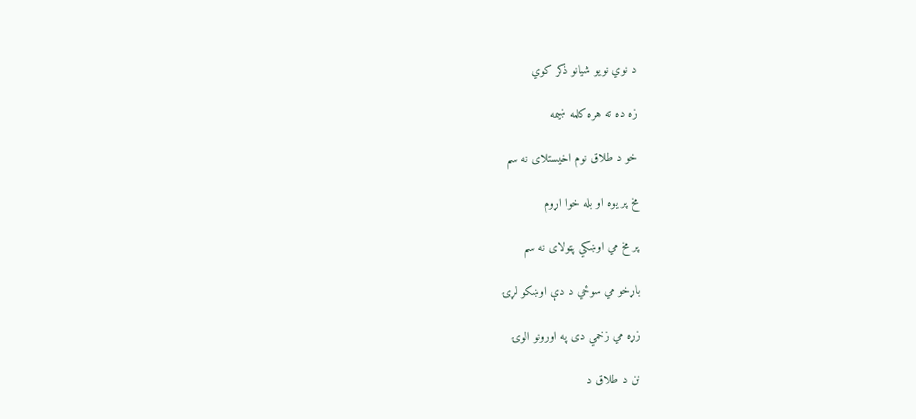د نوي نويو شيانو ذكر كوي

زه ده ته هره كلمه ښيمه

خو د طلاق نوم اخيستلاى نه سم

مخ پر يوه او بله خوا اړوم

پر مخ مي اوښكي پټولاى نه سم

باړخو مي سوځي د دې اوښكو لړۍ

زړه مي زخمي دى په اورونو الوۍ

نن د طلاق د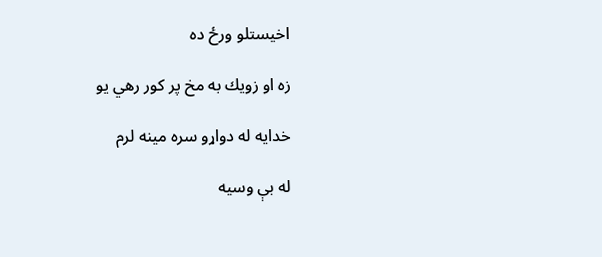اخيستلو ورځ ده

زه او زويك به مخ پر كور رهي يو

خدايه له دواړو سره مينه لرم

له بې وسيه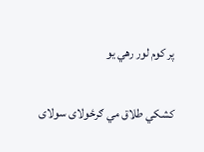پر كوم لور رهي يو

كشكي طلاق مي ګرځولاى سولاى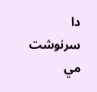دا سرنوشت مي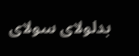بدلولاى سولاى